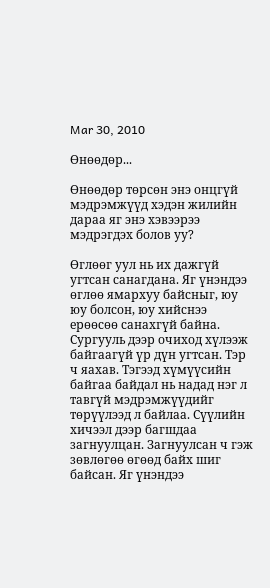Mar 30, 2010

Өнөөдөр...

Өнөөдөр төрсөн энэ онцгүй мэдрэмжүүд хэдэн жилийн дараа яг энэ хэвээрээ мэдрэгдэх болов уу?

Өглөөг уул нь их дажгүй угтсан санагдана. Яг үнэндээ өглөө ямархуу байсныг, юу юу болсон, юу хийснээ ерөөсөө санахгүй байна. Сургууль дээр очиход хүлээж байгаагүй үр дүн угтсан. Тэр ч яахав. Тэгээд хүмүүсийн байгаа байдал нь надад нэг л тавгүй мэдрэмжүүдийг төрүүлээд л байлаа. Сүүлийн хичээл дээр багшдаа загнуулцан. Загнуулсан ч гэж зөвлөгөө өгөөд байх шиг байсан. Яг үнэндээ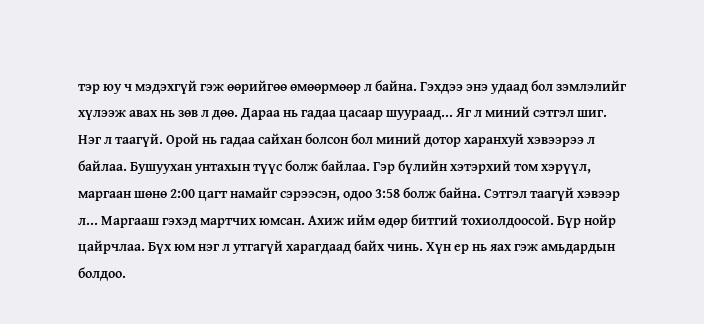тэр юу ч мэдэхгүй гэж өөрийгөө өмөөрмөөр л байна. Гэхдээ энэ удаад бол зэмлэлийг хүлээж авах нь зөв л дөө. Дараа нь гадаа цасаар шуураад... Яг л миний сэтгэл шиг. Нэг л таагүй. Орой нь гадаа сайхан болсон бол миний дотор харанхуй хэвээрээ л байлаа. Бушуухан унтахын түүс болж байлаа. Гэр бүлийн хэтэрхий том хэрүүл, маргаан шөнө 2:00 цагт намайг сэрээсэн, одоо 3:58 болж байна. Сэтгэл таагүй хэвээр л... Маргааш гэхэд мартчих юмсан. Ахиж ийм өдөр битгий тохиолдоосой. Бүр нойр цайрчлаа. Бүх юм нэг л утгагүй харагдаад байх чинь. Хүн ер нь яах гэж амьдардын болдоо.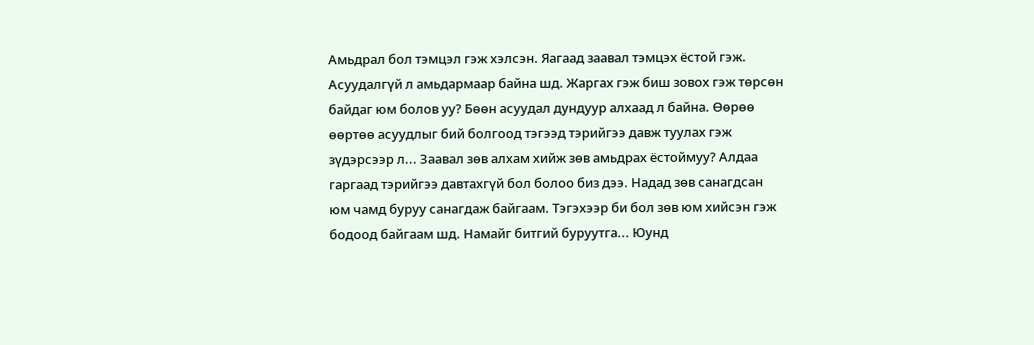Амьдрал бол тэмцэл гэж хэлсэн. Яагаад заавал тэмцэх ёстой гэж. Асуудалгүй л амьдармаар байна шд. Жаргах гэж биш зовох гэж төрсөн байдаг юм болов уу? Бөөн асуудал дундуур алхаад л байна. Өөрөө өөртөө асуудлыг бий болгоод тэгээд тэрийгээ давж туулах гэж зүдэрсээр л... Заавал зөв алхам хийж зөв амьдрах ёстоймуу? Алдаа гаргаад тэрийгээ давтахгүй бол болоо биз дээ. Надад зөв санагдсан юм чамд буруу санагдаж байгаам. Тэгэхээр би бол зөв юм хийсэн гэж бодоод байгаам шд. Намайг битгий буруутга... Юунд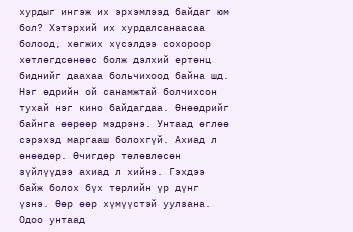хурдыг ингэж их эрхэмлээд байдаг юм бол? Хэтэрхий их хурдалсанаасаа болоод, хөгжих хүсэлдээ сохороор хөтлөгдсөнөөс болж дэлхий ертөнц биднийг даахаа больчихоод байна шд.
Нэг өдрийн ой санамжтай болчихсон тухай нэг кино байдагдаа. Өнөөдрийг байнга өөрөөр мэдрэнэ. Унтаад өглөө сэрэхэд маргааш болохгүй. Ахиад л өнөөдөр. Өчигдөр төлөвлөсөн зүйлүүдээ ахиад л хийнэ. Гэхдээ байж болох бүх төрлийн үр дүнг үзнэ. Өөр өөр хүмүүстэй уулзана. Одоо унтаад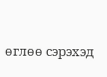өглөө сэрэхэд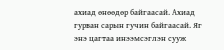ахиад өнөөдөр байгаасай. Ахиад гурван сарын гучин байгаасай. Яг энэ цагтаа инээмсэглэн сууж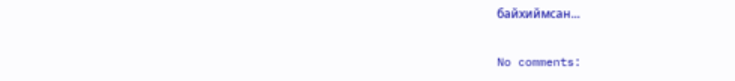байхиймсан...

No comments: